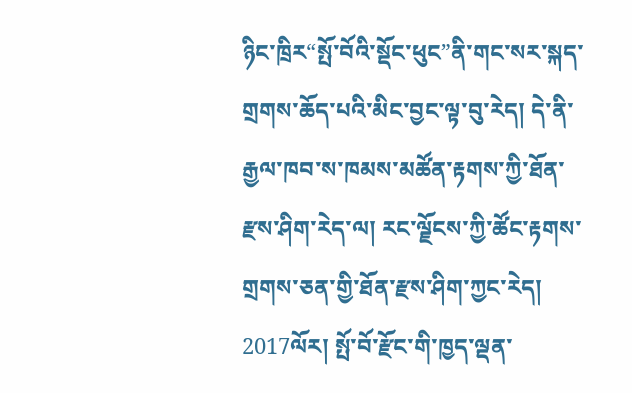ཉིང་ཁྲིར“སྤོ་བོའི་སྡོང་ཕུང”ནི་གང་སར་སྐད་གྲགས་ཆོད་པའི་མིང་བྱང་ལྟ་བུ་རེད། དེ་ནི་རྒྱལ་ཁབ་ས་ཁམས་མཚོན་རྟགས་ཀྱི་ཐོན་རྫས་ཤིག་རེད་ལ། རང་ལྗོངས་ཀྱི་ཚོང་རྟགས་གྲགས་ཅན་གྱི་ཐོན་རྫས་ཤིག་ཀྱང་རེད།
2017ལོར། སྤོ་བོ་རྫོང་གི་ཁྱད་ལྡན་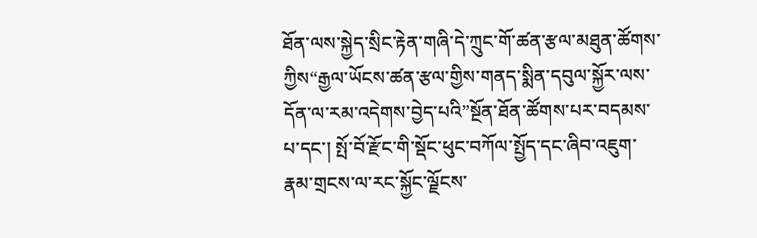ཐོན་ལས་སྐྱེད་སྲིང་རྟེན་གཞི་དེ་ཀྲུང་གོ་ཚན་རྩལ་མཐུན་ཚོགས་ཀྱིས“རྒྱལ་ཡོངས་ཚན་རྩལ་གྱིས་གནད་སྨིན་དབུལ་སྐྱོར་ལས་དོན་ལ་རམ་འདེགས་བྱེད་པའི”སྔོན་ཐོན་ཚོགས་པར་བདམས་པ་དང་། སྤོ་བོ་རྫོང་གི་སྡོང་ཕུང་བཀོལ་སྤྱོད་དང་ཞིབ་འཇུག་རྣམ་གྲངས་ལ་རང་སྐྱོང་ལྗོངས་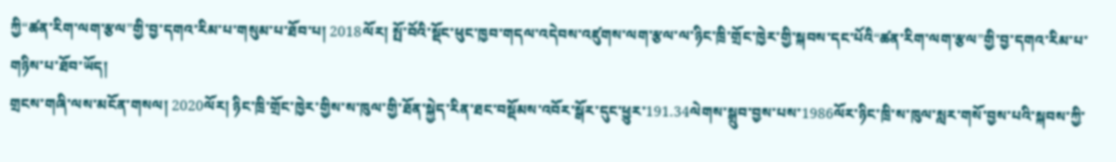ཀྱི“ཚན་རིག་ལག་རྩལ”གྱི་བྱ་དགའ་རིམ་པ་གསུམ་པ་ཐོབ་པ། 2018ལོར། སྤོ་བོའི་སྡོང་ཕུང་ཁྱབ་གདལ་འདེབས་འཛུགས་ལག་རྩལ་ལ་ཉིང་ཁྲི་གྲོང་ཁྱེར་གྱི་སྐབས་དང་པོའི“ཚན་རིག་ལག་རྩལ”གྱི་བྱ་དགའ་རིམ་པ་གཉིས་པ་ཐོབ་ཡོད།
གྲངས་གཞི་ལས་མངོན་གསལ། 2020ལོར། ཉིང་ཁྲི་གྲོང་ཁྱེར་གྱིས་ས་ཁུལ་གྱི་ཐོན་སྐྱེད་རིན་ཐང་བསྡོམས་འབོར་སྒོར་དུང་ཕྱུར་191.34ལེགས་སྒྲུབ་བྱས་པས་1986ལོར་ཉིང་ཁྲི་ས་ཁུལ་སླར་གསོ་བྱས་པའི་སྐབས་ཀྱི་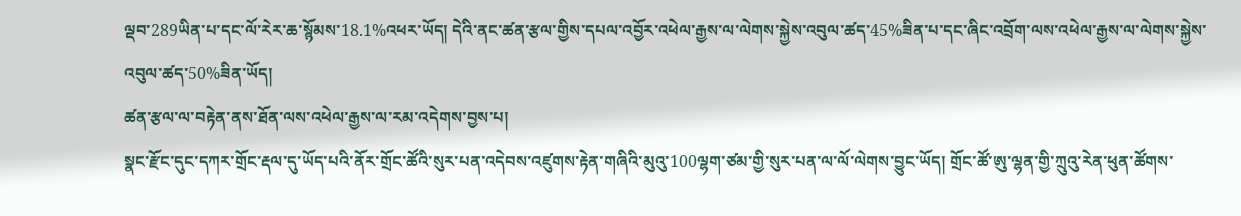ལྡབ་289ཡིན་པ་དང་ལོ་རེར་ཆ་སྙོམས་18.1%འཕར་ཡོད། དེའི་ནང་ཚན་རྩལ་གྱིས་དཔལ་འབྱོར་འཕེལ་རྒྱས་ལ་ལེགས་སྐྱེས་འབུལ་ཚད་45%ཟིན་པ་དང་ཞིང་འབྲོག་ལས་འཕེལ་རྒྱས་ལ་ལེགས་སྐྱེས་འབུལ་ཚད་50%ཟིན་ཡོད།
ཚན་རྩལ་ལ་བརྟེན་ནས་ཐོན་ལས་འཕེལ་རྒྱས་ལ་རམ་འདེགས་བྱས་པ།
སྣང་རྫོང་དུང་དཀར་གྲོང་རྡལ་དུ་ཡོད་པའི་ནོར་གྲོང་ཚོའི་སུར་པན་འདེབས་འཛུགས་རྟེན་གཞིའི་མུའུ་100ལྷག་ཙམ་གྱི་སུར་པན་ལ་ལོ་ལེགས་བྱུང་ཡོད། གྲོང་ཚོ་ཨུ་ལྷན་གྱི་ཀྲུའུ་རེན་ཕུན་ཚོགས་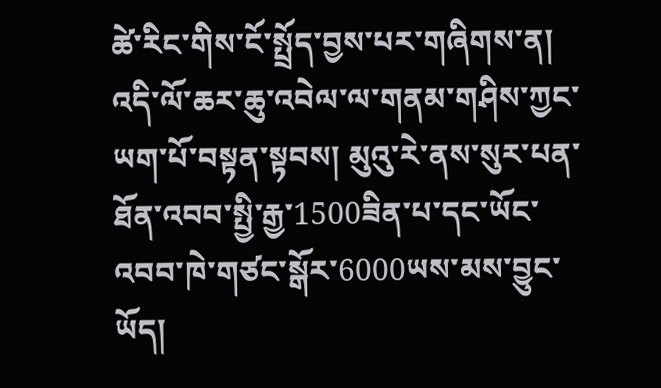ཚེ་རིང་གིས་ངོ་སྤྲོད་བྱས་པར་གཞིགས་ན། འདི་ལོ་ཆར་ཆུ་འབེལ་ལ་གནམ་གཤིས་ཀྱང་ཡག་པོ་བསྟན་སྟབས། མུའུ་རེ་ནས་སུར་པན་ཐོན་འབབ་སྤྱི་རྒྱ་1500ཟིན་པ་དང་ཡོང་འབབ་ཁེ་གཙང་སྒོར་6000ཡས་མས་བྱུང་ཡོད།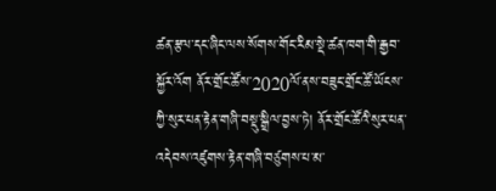ཚན་རྩལ་དང་ཞིང་ལས་སོགས་གོང་རིམ་སྡེ་ཚན་ཁག་གི་རྒྱབ་སྐྱོར་འོག ནོར་གྲོང་ཚོས་2020ལོ་ནས་བཟུང་གྲོང་ཚོ་ཡོངས་ཀྱི་སུར་པན་རྟེན་གཞི་བསྡུ་སྒྲིལ་བྱས་ཏེ། ནོར་གྲོང་ཚོའི་སུར་པན་འདེབས་འཛུགས་རྟེན་གཞི་བཙུགས་པ་མ་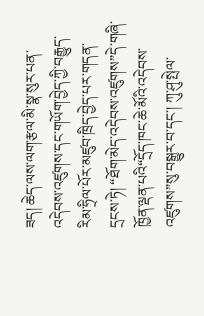ཟད། ཆེད་ལས་ལག་རྩལ་མི་སྣ་སུར་པན་འདེབས་འཛུགས་དང་གཡོག་བྱེད་ཀྱི་བརྒྱུད་རིམ་ཧྲིལ་པོར་མཛུབ་ཁྲིད་བྱེད་པར་གདན་དྲངས་ཏེ། “ཐོག་མེད་འདེབས་འཛུགས”དེ་གཞི་ཁྱོན་ལྡན་པའི“དྲོད་ཁང་ཆེ་མོའི་འདེབས་འཛུགས”སུ་བསྒྱུར་བ་དང་། ཀུ་ཤུ་སྤེལ་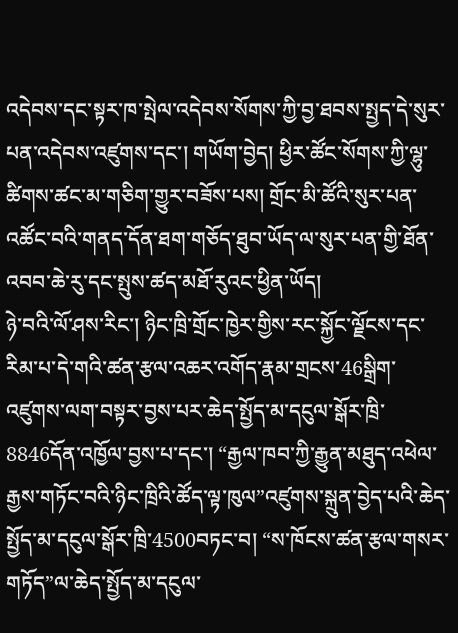འདེབས་དང་སྟར་ཁ་སྤེལ་འདེབས་སོགས་ཀྱི་བྱ་ཐབས་སྤྱད་དེ་སུར་པན་འདེབས་འཛུགས་དང་། གཡོག་བྱེད། ཕྱིར་ཚོང་སོགས་ཀྱི་ལྷུ་ཚིགས་ཚང་མ་གཅིག་གྱུར་བཟོས་པས། གྲོང་མི་ཚོའི་སུར་པན་འཚོང་བའི་གནད་དོན་ཐག་གཅོད་ཐུབ་ཡོད་ལ་སུར་པན་གྱི་ཐོན་འབབ་ཆེ་རུ་དང་སྤུས་ཚད་མཐོ་རུའང་ཕྱིན་ཡོད།
ཉེ་བའི་ལོ་ཤས་རིང་། ཉིང་ཁྲི་གྲོང་ཁྱེར་གྱིས་རང་སྐྱོང་ལྗོངས་དང་རིམ་པ་དེ་གའི་ཚན་རྩལ་འཆར་འགོད་རྣམ་གྲངས་46སྒྲིག་འཛུགས་ལག་བསྟར་བྱས་པར་ཆེད་སྤྱོད་མ་དངུལ་སྒོར་ཁྲི་8846དོན་འཁྱོལ་བྱས་པ་དང་། “རྒྱལ་ཁབ་ཀྱི་རྒྱུན་མཐུད་འཕེལ་རྒྱས་གཏོང་བའི་ཉིང་ཁྲིའི་ཚོད་ལྟ་ཁུལ”འཛུགས་སྐྲུན་བྱེད་པའི་ཆེད་སྤྱོད་མ་དངུལ་སྒོར་ཁྲི་4500བཏང་བ། “ས་ཁོངས་ཚན་རྩལ་གསར་གཏོད”ལ་ཆེད་སྤྱོད་མ་དངུལ་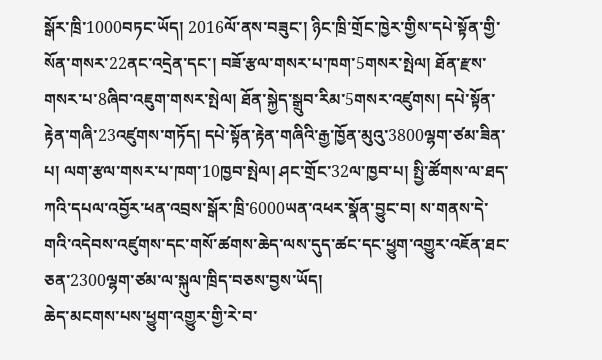སྒོར་ཁྲི་1000བཏང་ཡོད། 2016ལོ་ནས་བཟུང་། ཉིང་ཁྲི་གྲོང་ཁྱེར་གྱིས་དཔེ་སྟོན་གྱི་སོན་གསར་22ནང་འདྲེན་དང་། བཟོ་རྩལ་གསར་པ་ཁག་5གསར་སྤེལ། ཐོན་རྫས་གསར་པ་8ཞིབ་འཇུག་གསར་སྤེལ། ཐོན་སྐྱེད་སྒྲུབ་རིམ་5གསར་འཛུགས། དཔེ་སྟོན་རྟེན་གཞི་23འཛུགས་གཏོད། དཔེ་སྟོན་རྟེན་གཞིའི་རྒྱ་ཁྱོན་མུའུ་3800ལྷག་ཙམ་ཟིན་པ། ལག་རྩལ་གསར་པ་ཁག་10ཁྱབ་སྤེལ། ཤང་གྲོང་32ལ་ཁྱབ་པ། སྤྱི་ཚོགས་ལ་ཐད་ཀའི་དཔལ་འབྱོར་ཕན་འབྲས་སྒོར་ཁྲི་6000ཡན་འཕར་སྣོན་བྱུང་བ། ས་གནས་དེ་གའི་འདེབས་འཛུགས་དང་གསོ་ཚགས་ཆེད་ལས་དུད་ཚང་དང་ཕྱུག་འགྱུར་འཇོན་ཐང་ཅན་2300ལྷག་ཙམ་ལ་སྐུལ་ཁྲིད་བཅས་བྱས་ཡོད།
ཆེད་མངགས་པས་ཕྱུག་འགྱུར་གྱི་རེ་བ་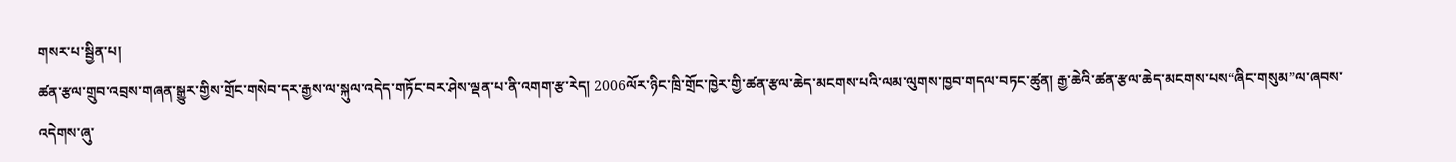གསར་པ་སྦྱིན་པ།
ཚན་རྩལ་གྲུབ་འབྲས་གཞན་སྒྱུར་གྱིས་གྲོང་གསེབ་དར་རྒྱས་ལ་སྐུལ་འདེད་གཏོང་བར་ཤེས་ལྡན་པ་ནི་འགག་རྩ་རེད། 2006ལོར་ཉིང་ཁྲི་གྲོང་ཁྱེར་གྱི་ཚན་རྩལ་ཆེད་མངགས་པའི་ལམ་ལུགས་ཁྱབ་གདལ་བཏང་ཚུན། རྒྱ་ཆེའི་ཚན་རྩལ་ཆེད་མངགས་པས“ཞིང་གསུམ”ལ་ཞབས་འདེགས་ཞུ་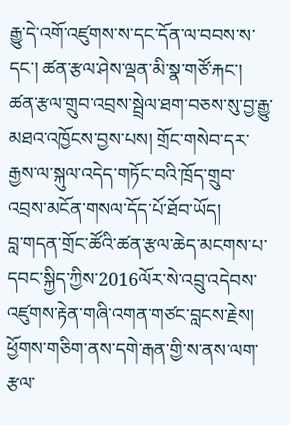རྒྱུ་དེ་འགོ་འཛུགས་ས་དང་དོན་ལ་བབས་ས་དང་། ཚན་རྩལ་ཤེས་ལྡན་མི་སྣ་གཙོ་རྐང་། ཚན་རྩལ་གྲུབ་འབྲས་སྦྲེལ་ཐག་བཅས་སུ་བྱ་རྒྱུ་མཐའ་འཁྱོངས་བྱས་པས། གྲོང་གསེབ་དར་རྒྱས་ལ་སྐུལ་འདེད་གཏོང་བའི་ཁྲོད་གྲུབ་འབྲས་མངོན་གསལ་དོད་པོ་ཐོབ་ཡོད།
བླ་གདན་གྲོང་ཚོའི་ཚན་རྩལ་ཆེད་མངགས་པ་དབང་སྐྱིད་ཀྱིས་2016ལོར་སེ་འབྲུ་འདེབས་འཛུགས་རྟེན་གཞི་འགན་གཙང་བླངས་རྗེས། ཕྱོགས་གཅིག་ནས་དགེ་རྒན་གྱི་ས་ནས་ལག་རྩལ་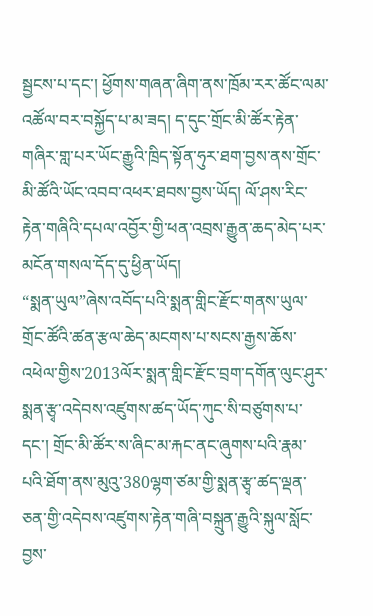སྦྱངས་པ་དང་། ཕྱོགས་གཞན་ཞིག་ནས་ཁྲོམ་རར་ཚོང་ལམ་འཚོལ་བར་བསྐྱོད་པ་མ་ཟད། ད་དུང་གྲོང་མི་ཚོར་རྟེན་གཞིར་གླ་པར་ཡོང་རྒྱུའི་ཁྲིད་སྟོན་ཧུར་ཐག་བྱས་ནས་གྲོང་མི་ཚོའི་ཡོང་འབབ་འཕར་ཐབས་བྱས་ཡོད། ལོ་ཤས་རིང་རྟེན་གཞིའི་དཔལ་འབྱོར་གྱི་ཕན་འབྲས་རྒྱུན་ཆད་མེད་པར་མངོན་གསལ་དོད་དུ་ཕྱིན་ཡོད།
“སྨན་ཡུལ”ཞེས་འབོད་པའི་སྨན་གླིང་རྫོང་གནས་ཡུལ་གྲོང་ཚོའི་ཚན་རྩལ་ཆེད་མངགས་པ་སངས་རྒྱས་ཆོས་འཕེལ་གྱིས་2013ལོར་སྨན་གླིང་རྫོང་བྲག་དགོན་ལུང་ཤུར་སྨན་རྩྭ་འདེབས་འཛུགས་ཚད་ཡོད་ཀུང་སི་བཙུགས་པ་དང་། གྲོང་མི་ཚོར་ས་ཞིང་མ་རྐང་ནང་ཞུགས་པའི་རྣམ་པའི་ཐོག་ནས་མུའུ་380ལྷག་ཙམ་གྱི་སྨན་རྩྭ་ཚད་ལྡན་ཅན་གྱི་འདེབས་འཛུགས་རྟེན་གཞི་བསྐྲུན་རྒྱུའི་སྐུལ་སློང་བྱས་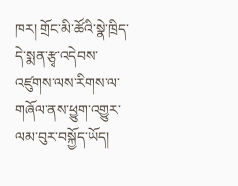ཁར། གྲོང་མི་ཚོའི་སྣེ་ཁྲིད་དེ་སྨན་རྩྭ་འདེབས་འཛུགས་ལས་རིགས་ལ་གཞོལ་ནས་ཕྱུག་འགྱུར་ལམ་བུར་བསྐྱོད་ཡོད།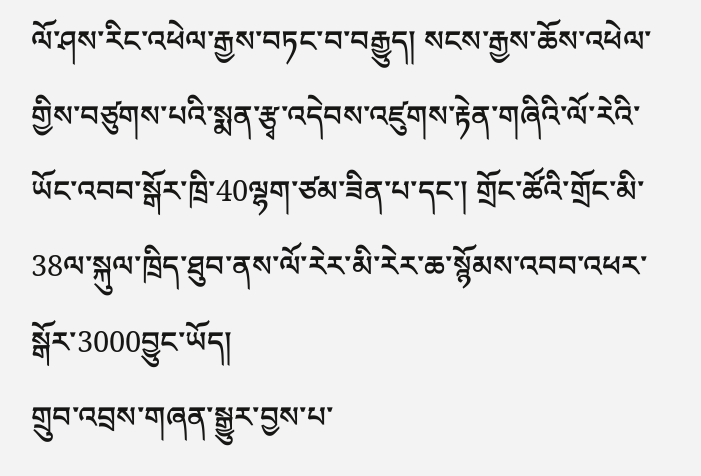ལོ་ཤས་རིང་འཕེལ་རྒྱས་བཏང་བ་བརྒྱུད། སངས་རྒྱས་ཆོས་འཕེལ་གྱིས་བཙུགས་པའི་སྨན་རྩྭ་འདེབས་འཛུགས་རྟེན་གཞིའི་ལོ་རེའི་ཡོང་འབབ་སྒོར་ཁྲི་40ལྷག་ཙམ་ཟིན་པ་དང་། གྲོང་ཚོའི་གྲོང་མི་38ལ་སྐུལ་ཁྲིད་ཐུབ་ནས་ལོ་རེར་མི་རེར་ཆ་སྙོམས་འབབ་འཕར་སྒོར་3000བྱུང་ཡོད།
གྲུབ་འབྲས་གཞན་སྒྱུར་བྱས་པ་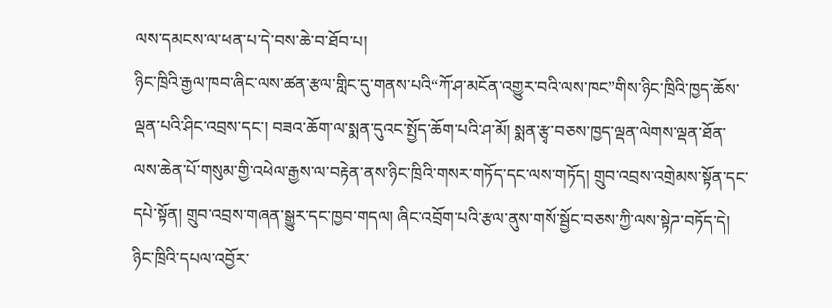ལས་དམངས་ལ་ཕན་པ་དེ་བས་ཆེ་བ་ཐོབ་པ།
ཉིང་ཁྲིའི་རྒྱལ་ཁབ་ཞིང་ལས་ཚན་རྩལ་གླིང་དུ་གནས་པའི“ཀོ་ཤ་མངོན་འགྱུར་བའི་ལས་ཁང”གིས་ཉིང་ཁྲིའི་ཁྱད་ཆོས་ལྡན་པའི་ཤིང་འབྲས་དང་། བཟའ་ཆོག་ལ་སྨན་དུའང་སྤྱོད་ཆོག་པའི་ཤ་མོ། སྨན་རྩྭ་བཅས་ཁྱད་ལྡན་ལེགས་ལྡན་ཐོན་ལས་ཆེན་པོ་གསུམ་གྱི་འཕེལ་རྒྱས་ལ་བརྟེན་ནས་ཉིང་ཁྲིའི་གསར་གཏོད་དང་ལས་གཏོད། གྲུབ་འབྲས་འགྲེམས་སྟོན་དང་དཔེ་སྟོན། གྲུབ་འབྲས་གཞན་སྒྱུར་དང་ཁྱབ་གདལ། ཞིང་འབྲོག་པའི་རྩལ་ནུས་གསོ་སྦྱོང་བཅས་ཀྱི་ལས་སྟེཌ་བཏོད་དེ། ཉིང་ཁྲིའི་དཔལ་འབྱོར་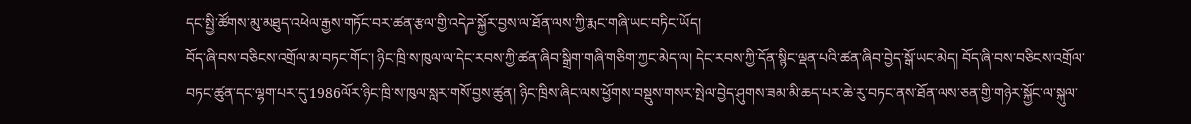དང་སྤྱི་ཚོགས་མུ་མཐུད་འཕེལ་རྒྱས་གཏོང་བར་ཚན་རྩལ་གྱི་འདེཌ་སྐྱོར་བྱས་ལ་ཐོན་ལས་ཀྱི་རྨང་གཞི་ཡང་བཏིང་ཡོད།
བོད་ཞི་བས་བཅིངས་འགྲོལ་མ་བཏང་གོང་། ཉིང་ཁྲི་ས་ཁུལ་ལ་དེང་རབས་ཀྱི་ཚན་ཞིབ་སྒྲིག་གཞི་གཅིག་ཀྱང་མེད་ལ། དེང་རབས་ཀྱི་དོན་སྙིང་ལྡན་པའི་ཚན་ཞིབ་བྱེད་སྒོ་ཡང་མེད། བོད་ཞི་བས་བཅིངས་འགྲོལ་བཏང་ཚུན་དང་ལྷག་པར་དུ་1986ལོར་ཉིང་ཁྲི་ས་ཁུལ་སླར་གསོ་བྱས་ཚུན། ཉིང་ཁྲིས་ཞིང་ལས་ཕྱོགས་བསྡུས་གསར་སྤེལ་བྱེད་ཤུགས་ཟམ་མི་ཆད་པར་ཆེ་རུ་བཏང་ནས་ཐོན་ལས་ཅན་གྱི་གཉེར་སྐྱོང་ལ་སྐུལ་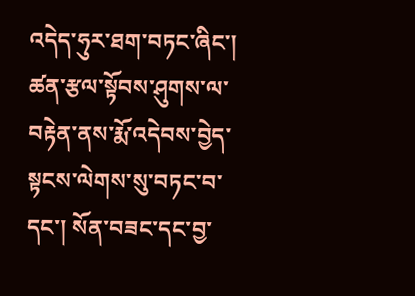འདེད་ཧུར་ཐག་བཏང་ཞིང་། ཚན་རྩལ་སྟོབས་ཤུགས་ལ་བརྟེན་ནས་རྨོ་འདེབས་བྱེད་སྟངས་ལེགས་སུ་བཏང་བ་དང་། སོན་བཟང་དང་བྱ་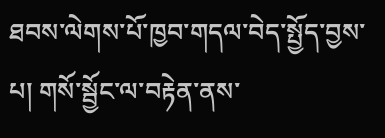ཐབས་ལེགས་པོ་ཁྱབ་གདལ་བེད་སྤྱོད་བྱས་པ། གསོ་སྦྱོང་ལ་བརྟེན་ནས་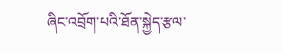ཞིང་འབྲོག་པའི་ཐོན་སྐྱེད་རྩལ་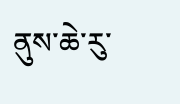ནུས་ཆེ་རུ་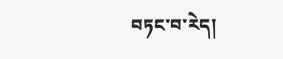བཏང་བ་རེད།